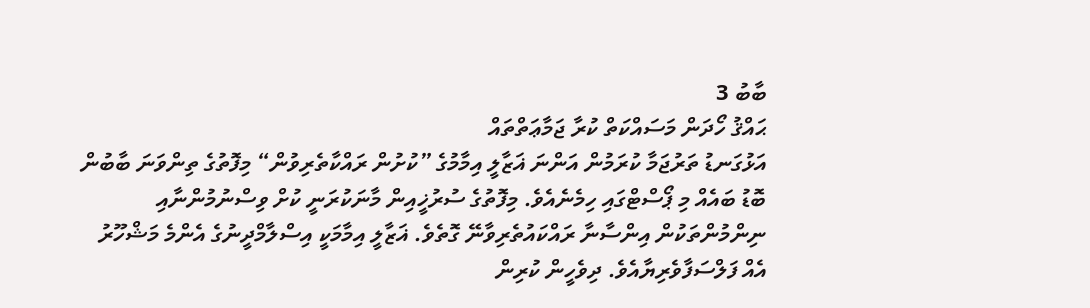ބާބު 3
ޙައްޤު ހޯދަން މަސައްކަތް ކުރާ ޖަމާޢަތްތައް
އަޅުގަނޑު ތަރުޖަމާ ކުރަމުން އަންނަ ޣަޒާލީ އިމާމުގެ ”ކުށުން ރައްކާތެރިވުން“ މިފޮތުގެ ތިންވަނަ ބާބުން ބޮޑު ބައެއް މި ޕޯސްޓްގައި ހިމެނެއެވެ. މިފޮތުގެ ސުރުޚީއިން މާނަކުރަނީ ކުށް ވިސްނުމުންނާއި ނިންމުންތަކުން އިންސާނާ ރައްކައުތެރިވާނޭ ގޮތެވެ. ޣަޒާލީ އިމާމަކީ އިސްލާމްދީނުގެ އެންމެ މަޝްހޫރު އެއް ފަލްސަފާވެރިޔާއެވެ. ދިވެހީން ކުރިން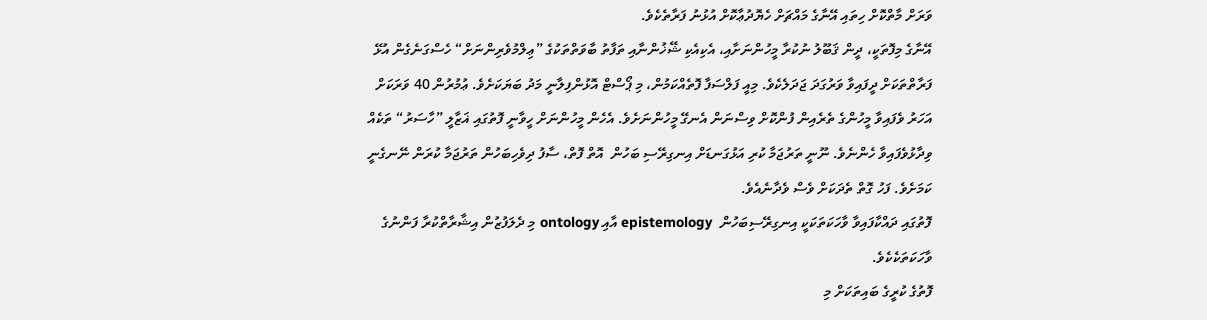ވަރަށް މާތްކޮށް ހިތައި އޭނާގެ މައްޗަށް ހެޔޮދުޢާކޮށް އުޅުނު ފަރާތެކެވެ.
އޭނާގެ މިފޮތަކީ، ދީން ޤަބޫލު ނުކުރާ މީހުންނަށާއި، އެކިއެކި ޝޭޚުންނާއި ތަފާތު ބާވަތްތަކުގެ ”ޢިލްމުވެރިންނަށް“ ހެސްގަނެގެން އުޅޭ ފަރާތްތަކަށް ދީފައިވާ ވަރުގަދަ ޖަދަލެކެވެ. މިއީ ފަލްސަފާ ފޮތެއްކަމުން، މި ޕޯސްޓް އޮޅުންފިލާނީ މަދު ބަޔަކަށެވެ. ޢުމުރުން 40 ވަރަކަށް އަހަރު ވެފައިވާ މީހުންގެ ތެރެއިން ފުންކޮށް ވިސްނަން އެނގޭ މީހުންނަށެވެ. އެހެން މީހުންނަށް ހީވާނީ ފޮތުގައި ޣަޒާލީ ”ހާސަރު“ ތަކެއް ވިދާޅުވެފައިވާ ހެންނެވެ. ނޫނީ ތަރުޖަމާ ކުރި އަޅުގަނޑަށް އިނގިރޭސި ބަހުން  އޮތް ފޮތް، ސާފު ދިވެހިބަހުން ތަރުޖަމާ ކުރަން ނޭނގެނީ ކަމަށެވެ. ފަހު ގޮތް ތެދަކަށް ވެސް ވެދާނެއެވެ.
ފޮތުގައި ދައްކާފައިވާ ވާހަކަތަކަކީ އިނގިރޭސިބަހުން  epistemology އާއި ontology މި ދެލަފުޒުން އިޝާރާތްކުރާ ފަންނުގެ ވާހަކަތަކެކެވެ.
ފޮތުގެ ކުރީގެ ބައިތަކަށް މި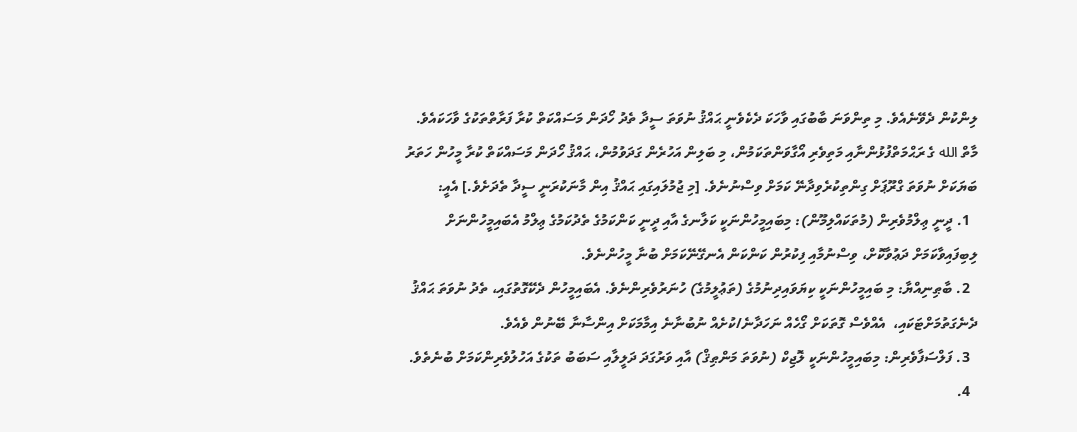ލިންކުން ދެވޭނެއެވެ. މި ތިންވަނަ ބާބުގައި ވާހަކަ ދެކެވެނީ ޙައްޤު ނުވަތަ ސީދާ ތެދު ހޯދަން މަސައްކަތް ކުރާ ފަރާތްތަކުގެ ވާހަކައެވެ.
މާތް الله ގެ ރަޙްމަތްފުޅުންނާއި މަތިވެރި އޯގާވަންތަކަމުން، މި ބަލިން އަހުރެން ގަދަވުމުން، ޙައްޤު ހޯދަން މަސައްކަތް ކުރާ މީހުން ހަތަރު ބަޔަކަށް ނުވަތަ ގްރޫޕަށް ގިންތިކުރެވިދާނޭ ކަމަށް ވިސްނުނެވެ. [މި ޖުމުލައިގައި ޙައްޤު އިން މާނަކުރަނީ ސީދާ ތެދަށެވެ.] އެއީ:
  1. ދީނީ ޢިލްމުވެރިން (މުތަކައްލިމޫން): މިބައިމީހުންނަކީ ކަލާނގެ އާއި ދީނީ ކަންކަމުގެ ތެދުކަމުގެ ޢިލްމު އެބައިމީހުންނަށް ލިބިފައިވާކަމަށް ދަޢުވާކޮށް، ވިސްނުމާއި ފިކުރުން ކަންކަން އެނގޭނޭކަމަށް ބުނާ މީހުންނެވެ.
  2. ބާޠިނިއްޔާ: މި ބައިމީހުންނަކީ ކިޔަވައިދިނުމުގެ (ތަޢުލީމުގެ) ހުނަރުވެރިންނެވެ. އެބައިމީހުން ދެކޭގޮތުގައި، ތެދު ނުވަތަ ޙައްޤު ދެނެގަތުމަށްޓަކައި،  އެއްވެސް ގޮތަކަށް ގޯހެއް ނަހަދާނެ/ކުށެއް ނުބުނާނެ އިމާމަކަށް އިންސާނާ ބޭނުން ވެއެވެ.
  3. ފަލްސަފާވެރިން: މިބައިމީހުންނަކީ ލޮޖިކް (ނުވަތަ މަންޠިޤް) އާއި ވަރުގަދަ ދަލީލާއި ސަބަބު ތަކުގެ އަހުލުވެރިންކަމަށް ބުނެތެވެ.
  4.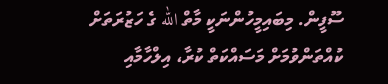ސޫފީން. މިބައިމީހުންނަކީ މާތް الله ގެ ހަޒުރަތަށް ކުއްތަންވުމަށް މަސައްކަތް ކުރާ، އިލްހާމާއި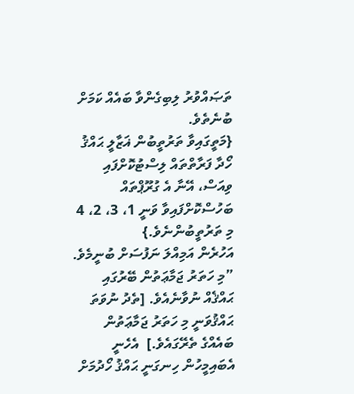ތަޞައްވުރު ލިބިގެންވާ ބައެއް ކަމަށް ބުނެތެވެ.
{މަތީގައިވާ ތަރުތީބުން ޣަޒާލީ ޙައްޤު ހޯދާ ފަރާތްތައް ލިސްޓުކޮށްފައި ވިއަސް، އޭނާ އެ ގުރޫޕްތައް ބަހުސްކޮށްފައިވާ ވަނީ 1، 3، 2، 4 މި ތަރުތީބުންނެވެ.}
އަހުރެން އަމިއްލަ ނަފުސަށް ބުނީމެވެ. ”މި ހަތަރު ޖަމާޢަތުން ބޭރުގައި ޙައްޤެއް ނުވާނެއެވެ. [ތެދު ނުވަތަ ޙައްޤުވަނީ މި ހަތަރު ޖަމާޢަތުން ބައެއްގެ ތެރޭގައެވެ.]  އެހެނީ އެބައިމީހުން ހިނގަނީ ޙައްޤު ހޯދުމަށް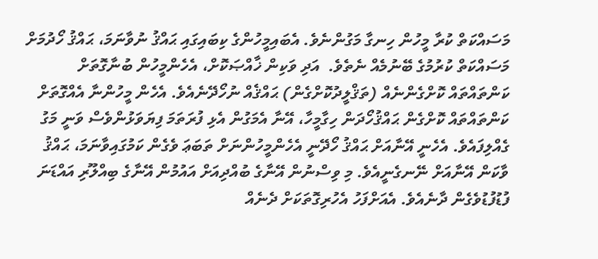މަސައްކަތް ކުރާ މީހުން ހިނގާ މަގުންނެވެ. އެބައިމީހުންގެ ކިބައިގައި ޙައްޤު ނުވާނަމަ، ޙައްޤު ހޯދުމަށް މަސައްކަތް ކުރުމުގެ ބޭނުމެއް ނެތެވެ.  އަދި ވަކިން ޚާއްޞަކޮށް، އެހެންމީހުން ބުނާގޮތަށް ކަންތައްތައް ކޮށްގެންނެއް (ތަޤްލީދުކޮށްގެން) ޙައްޤެއް ނުހޯދޭނެއެވެ. އެހެން މީހުންނާ އެއްގޮތަށް ކަންތައްތައް ކޮށްގެން ޙައްޤުހޯދަން ހިގާމީހާ، އޭނާ އެމަގުން އެޅި ފުރަތަމަ ފިޔަވަޅުންވެސް ވަނީ މަގު ގެއްލިފައެވެ. އެހެނީ އޭނާއަށް ޙައްޤު ހޯދޭނީ އެހެންމީހުންނަށް ތަބަޢަ ވެގެން ކަމުގައިވާނަމަ، ޙައްޤު ވާކަން އޭނާއަށް ނޭނގެނީއެވެ. މި ވިސްނުން އޭނާގެ ބުއްދިއަށް އައުމުން އޭނާގެ ބިއްލޫރި އައްޑަނަ ފުޑުފުޑުވެގެން ދާނެއެވެ. އެއަށްފަހު އެހުރިގޮތަކަށް ދެނެއް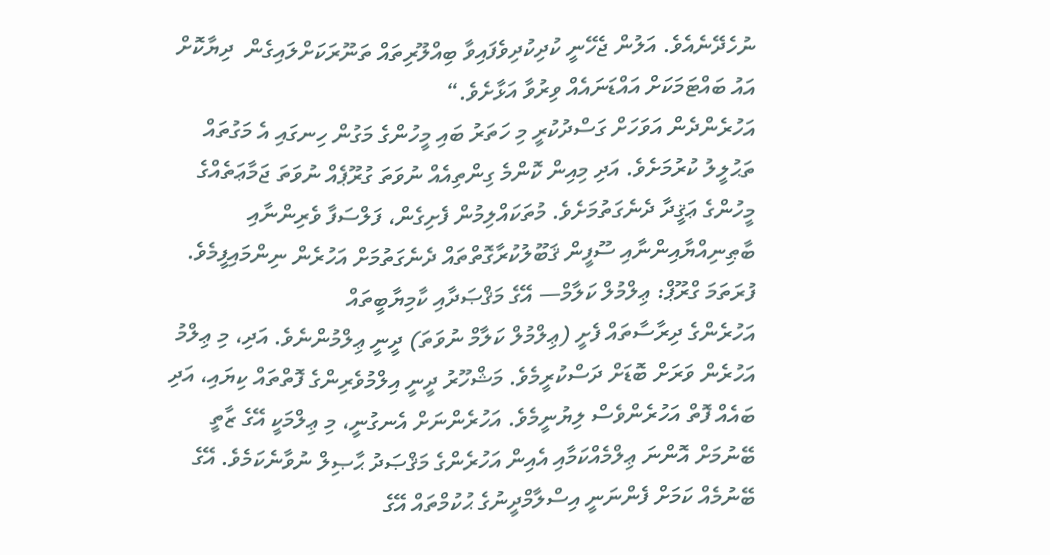ނުހެދޭނެއެވެ. އަލުން ޖެހޭނީ ކުދިކުދިވެފައިވާ ބިއްލޫރިތައް ތަނޫރަކަށްލައިގެން  ދިޔާކޮށް އައު ބައްޓަމަކަށް އައްޑަނައެއް ވިރުވާ އަޅާށެވެ.“
އަހުރެންދެން އަވަހަށް ގަސްދުކުރީ މި ހަތަރު ބައި މީހުންގެ މަގުން ހިނގައި އެ މަގުތައް ތަޙުލީލު ކުރުމަށެވެ. އަދި މިއިން ކޮންމެ ގިންތިއެއް ނުވަތަ ގުރޫޕެއް ނުވަތަ ޖަމާޢަތެއްގެ މީހުންގެ ޢަޤީދާ ދެނެގަތުމަށެވެ. މުތަކައްލިމުން ފެށިގެން، ފަލްސަފާ ވެރިންނާއި ބާޠިނިއްޔާއިންނާއި ސޫފީން ޤަބޫލުކުރާގޮތްތައް ދެނެގަތުމަށް އަހުރެން ނިންމައިފީމެވެ.
ފުރަތަމަ ގްރޫޕް: ޢިލްމުލް ކަލާމް— އޭގެ މަޤްޞަދާއި ކާމިޔާބީތައް
އަހުރެންގެ ދިރާސާތައް ފެށީ (ޢިލްމުލް ކަލާމް ނުވަތަ) ދީނީ ޢިލްމުންނެވެ. އަދި، މި ޢިލްމު އަހުރެން ވަރަށް ބޮޑަށް ދަސްކުރީމެވެ. މަޝްހޫރު ދީނީ އިލްމުވެރިންގެ ފޮތްތައް ކިޔައި، އަދި ބައެއް ފޮތް އަހުރެންވެސް ލިޔުނީމެވެ. އަހުރެންނަށް އެނގުނީ، މި ޢިލްމަކީ އޭގެ ޒާތީ ބޭނުމަށް އޮންނަ ޢިލްމެއްކަމާއި އެއިން އަހުރެންގެ މަޤްޞަދު ޙާޞިލް ނުވާނެކަމެވެ. އޭގެ ބޭނުމެއް ކަމަށް ފެންނަނީ އިސްލާމްދީނުގެ ޙުކުމްތައް އޭގެ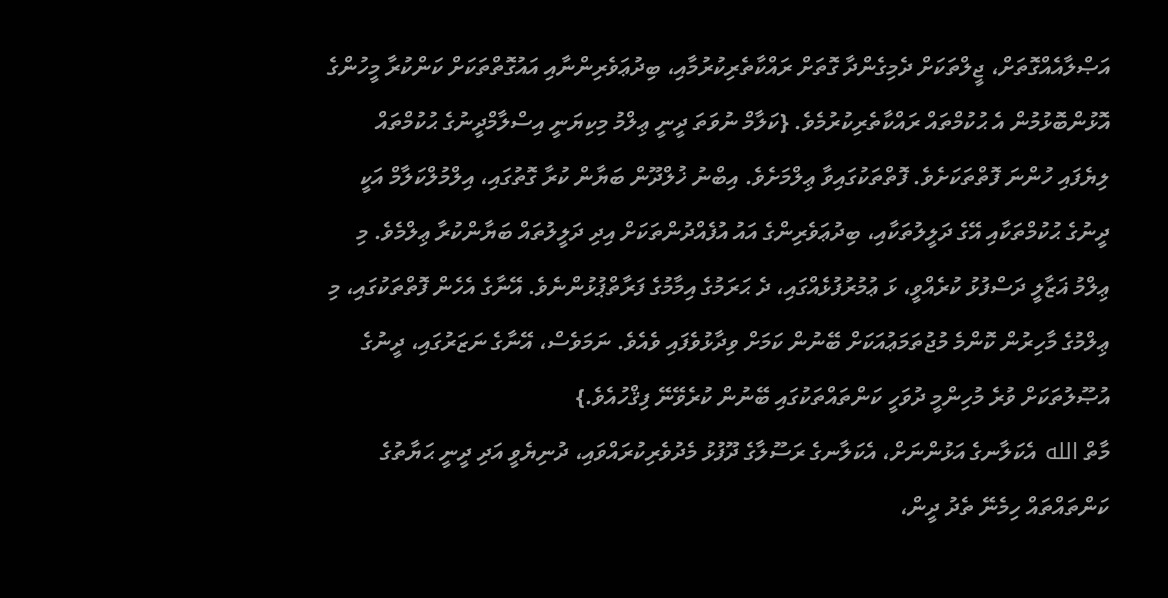އަޞްލާއެއްގޮތަށް، ޖީލްތަކަށް ދެމިގެންދާ ގޮތަށް ރައްކާތެރިކުރުމާއި، ބިދުޢަވެރިންނާއި އައުގޮތްތަކަށް ކަންކުރާ މީހުންގެ އޮޅުންބޮޅުމުން އެ ޙުކުމްތައް ރައްކާތެރިކުރުމެވެ. {ކަލާމް ނުވަތަ ދީނީ ޢިލްމު މިކިޔަނީ އިސްލާމްދީނުގެ ޙުކުމްތައް ލިޔެފައި ހުންނަ ފޮތްތަކަށެވެ. ފޮތްތަކުގައިވާ ޢިލްމަށެވެ. އިބްނު ޚުލްދޫން ބަޔާން ކުރާ ގޮތުގައި، އިލްމުލްކަލާމް އަކީ ދީނުގެ ޙުކުމްތަކާއި އޭގެ ދަލީލުތަކާއި، ބިދުޢަވެރިންގެ އައު އުފެއްދުންތަކަށް އިދި ދަލީލުތައް ބަޔާންކުރާ ޢިލްމެވެ. މި ޢިލްމު ޣަޒާލީ ދަސްފުޅު ކުރެއްވީ، ޅަ ޢުމުރުފުޅެއްގައި، ދެ ޙަރަމުގެ އިމާމުގެ ފަރާތްޕުޅުންނެވެ. އޭނާގެ އެހެން ފޮތްތަކުގައި، މި ޢިލްމުގެ މާހިރުން ކޮންމެ މުޖުތަމަޢުއަކަށް ބޭނުން ކަމަށް ވިދާޅުވެފައި ވެއެވެ. ނަމަވެސް، އޭނާގެ ނަޒަރުގައި، ދީނުގެ އުޞޫލުތަކަށް ވުރެ މުހިންމީ ދުވަހީ ކަންތައްތަކުގައި ބޭނުން ކުރެވޭނޭ ފިޤްހުއެވެ.}
މާތް الله އެކަލާނގެ އަޅުންނަށް، އެކަލާނގެ ރަސޫލާގެ ދޫފުޅު މެދުވެރިކުރައްވައި، ދުނިޔެވީ އަދި ދީނީ ޙަޔާތުގެ ކަންތައްތައް ހިމެނޭ ތެދު ދީން،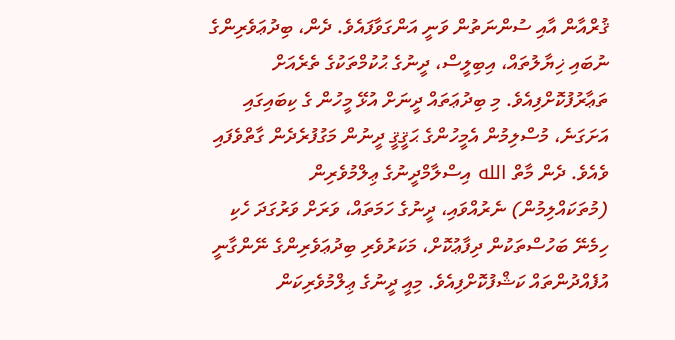ޤުރްއާން އާއި ސުންނަތުން ވަނީ އަންގަވާފައެވެ. ދެން، ބިދުޢަވެރިންގެ ނުބައި ޚިޔާލުތައް، އިބިލީސް، ދީނުގެ ޙުކުމްތަކުގެ ތެރެއަށް ތަޢާރުފުކޮށްފިއެވެ. މި ބިދުޢަތައް ދީނަށް އުޅޭ މީހުން ގެ ކިބައިގައި އަށަގަނެ، މުސްލިމުން އެމީހުންގެ ޙަޤީޤީ ދީނުން މަގުފުރެދެން ގާތްވެފައި ވެއެވެ. ދެން މާތް الله އިސްލާމްދީނުގެ ޢިލްމުވެރިން (މުތަކައްލިމުން) ނެރުއްވައި، ދީނުގެ ހަމަތައް، ވަރަށް ވަރުގަދަ ހެކި ހިމެނޭ ބަހުސްތަކުން ދިފާޢުކޮށް، މަކަރުވެރި ބިދުޢަވެރިންގެ ނޭންގާނީ އުފެއްދުންތައް ކަޝްފުކޮށްފިއެވެ. މިއީ ދީނުގެ ޢިލްމުވެރިކަން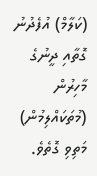(ކަލާމް) އުފެދުނު ގޮތާއި ދީނުގެ މާހިރުން (މުތަކައްލިމުން) މަތިވި ގޮތެވެ.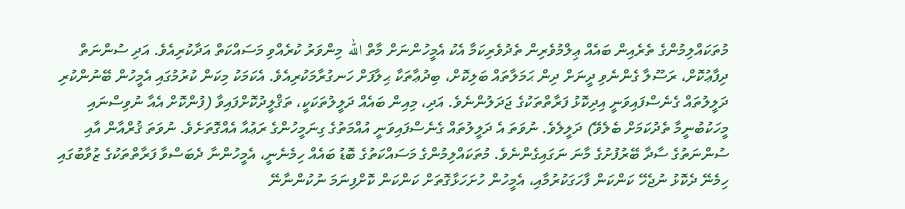މުތަކައްލިމުންގެ ތެރެއިން ބައެއް ޢިލްމުވެރިން ތެދުވެރިކަމާ އެކު އެމީހުންނަށް މާތް الله މިންވަރު ކުރެއްވި މަސައްކަތް އަދާކުރިއެވެ. އަދި ސުންނަތް ދިފާޢުކޮށް، ރަސޫލާ ގެންނެވި ދީނަށް ދިން ޙަމަލާތައް ބަލިކޮށް، ބިދުޢާތަކާ ޙިލާފަށް ހަނގުރާމަކުރިއެވެ. އެކަމަކު މިކަން ކުރުމުގައި އެމީހުން ބޭނުންކުރި ދަލީލުތައް ގެނެސްފައިވަނީ އިދިކޮޅު ފަރާތްތަކުގެ ޖަދަލުންނެވެ. އަދި، މިއިން ބައެއް ދަލީލުތަކަކީ، ތަޤްލީދުކޮށްފައިވާ (ފުންކޮށް އެއާ ނުވިސްނައި މީހަކުބުނީމާ ތެދުކަމަށް ބެލެވޭ) ދަލީލެވެ. ނުވަތަ އެ ދަލީލުތައް ގެނެސްފައިވަނީ އުއްމަތުގެ ގިނަމީހުންގެ ރަޢުއާ އެއްގޮތަށެވެ. ނުވަތަ ޤުރްއާން އާއި ސުންނަތުގެ ސާދާ ބޭރުފުށުގެ މާނަ ނަގައިގެންނެވެ. މުތަކައްލިމުންގެ މަސައްކަތުގެ ބޮޑު ބައެއް ހިމެނެނީ، އެމީހުންނާ ދެބަސްވާ ފަރާތްތަކުގެ ޒުވާބުގައި ހިމެނޭ ދެކޮޅު ނުޖެހޭ ކަންކަން ފާހަގަކުރުމާއި، އެމީހުން ހުށަހަޅާގޮތަށް ކަންކަން ކޮށްފިނަމަ ނުކުންނާނޭ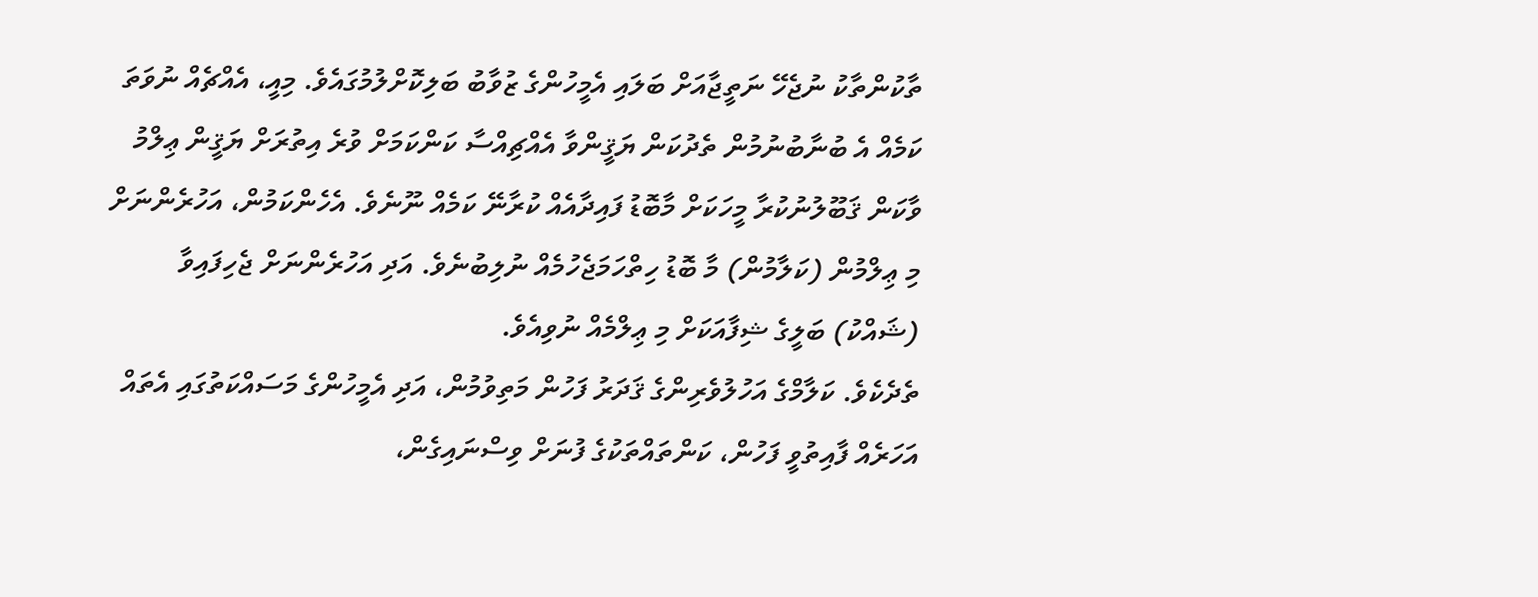ތާކުންތާކު ނުޖެހޭ ނަތީޖާއަށް ބަލައި އެމީހުންގެ ޒުވާބު ބަލިކޮށްލުމުގައެވެ. މިއީ، އެއްޗެއް ނުވަތަ ކަމެއް އެ ބުނާބުނުމުން ތެދުކަން ޔަޤީންވާ އެއްޗިއްސާ ކަންކަމަށް ވުރެ އިތުރަށް ޔަޤީން ޢިލްމު ވާކަން ޤަބޫލުނުކުރާ މީހަކަށް މާބޮޑު ފައިދާއެއް ކުރާނޭ ކަމެއް ނޫނެވެ. އެހެންކަމުން، އަހުރެންނަށް މި ޢިލްމުން (ކަލާމުން) މާ ބޮޑު ހިތްހަމަޖެހުމެއް ނުލިބުނެވެ. އަދި އަހުރެންނަށް ޖެހިފައިވާ (ޝައްކު) ބަލީގެ ޝިފާއަކަށް މި ޢިލްމެއް ނުވިއެވެ.
ތެދެކެވެ. ކަލާމްގެ އަހުލުވެރިންގެ ޤަދަރު ފަހުން މަތިވުމުން، އަދި އެމީހުންގެ މަސައްކަތުގައި އެތައް އަހަރެއް ފާއިތުވީ ފަހުން، ކަންތައްތަކުގެ ފުނަށް ވިސްނައިގެން،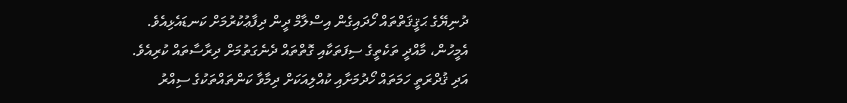ދުނިޔޭގެ ޙަޤީޤަތްތައް ހޯދައިގެން އިސްލާމް ދީން ދިފާޢުކުރުމަށް ކަނޑައެޅިއެވެ. އެމީހުން، މާއްދީ ތަކެތީގެ ސިފަތަކާއި ގޮތްތައް ދެނެގަތުމަށް ދިރާސާތައް ކުރިއެވެ. އަދި ޤުދްރަތީ ހަމަތައް ހޯދުމަށާއި ކުއްލިއަކަށް ދިމާވާ ކަންތައްތަކުގެ ސިއްރު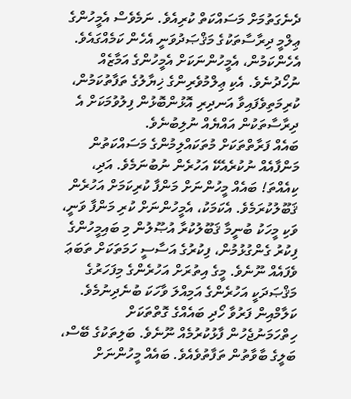ދެނެގަތުމަށް މަސައްކަތް ކުރިއެވެ. ނަމެވެސް އެމީހުންގެ ޢިލްމީ ދިރާސާތަކުގެ މަޤްޞަދުވަނީ އެހެން ކަމެއްގައެވެ. އެހެންކަމުން، އެމީހުންނަކަށް އެމީހުންގެ އަމާޒެއް ނުހޯދުނެވެ. އެކި ޢިލްމުވެރިންގެ ޚިޔާލުގެ ތަފާތުކަމުން، ކުރިމަތިވެފައިވާ އަނދިރި އޮޅުންބޮޅުން ފިލުވުމަކަށް އެ ދިރާސާތަކުން އައްޔެއް ނުލިބުނެވެ.
ބައެއް ފަރާތްތަކަށް މުތަކައްލިމުންގެ މަސައްކަތުން މަންފާއެއް ނުކުރެއެކޭ އަހުރެން ނުބުނަމެވެ. އަދި، ކިއެއްތަ! ބައެއް މީހުންނަށް މަންފާ ކުރިކަމަށް އަހުރެން ޤަބޫލުކުރަމެވެ. އެކަމަކު، އެމީހުންނަށް ކުރި މަންފާ ވަނީ، ވަކި މީހަކު ބުނީމާ ޤަބޫލުކުރާ އުޞޫލުން މި ބައިމީހުންގެ ފިކުރު ގެންގުޅުމުން، ފިކުރުގެ އަސާސީ ހަމަތަކަށް ތަބަޢަ ވެފައެއް ނޫނެވެ. މީގެ އިތުރަށް އަހުރެންގެ މިފަހަރުގެ މަޤްޞަދަކީ އަހުރެންގެ އަމިއްލަ ވާހަކަ ބުނެދިނުމެވެ. ކަލާމްއިން ފަރުވާ ހޯދި ބައެއްގެ ގޮތްތަކަށް ހިތްހަމަނުޖެހުން ފާޅުކުރުމެއް ނޫނެވެ. ބަލިތަކުގެ ބޭސް، ބަލީގެ ބާވާތުން ތަފާތުވެއެވެ. ބައެއް މީހުންނަށް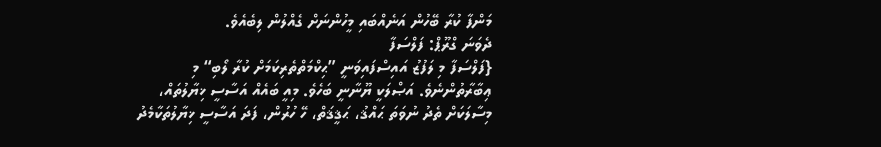މަންފާ ކުރާ ބޭހުން އަނެއްބައި މީހުންނަށް ގެއްލުން ލިބެއެވެ.
ދެވަނަ ގްރޫޕް: ފަލްސަފާ
{ފަލްސަފާ މި ލަފުޒު އައިސްފައިވަނީ ”ޙިކްމަތްތެރިކަމަށް ކުރާ ލޯބި“ މި ޢިބާރާތުންނެވެ. އަޞްލަކީ ޔޫނާނީ ބަހެވެ. މިއީ ބައެއް އަސާސީ ޚިޔާލުތައް، މިސާލަކަށް ތެދު ނުވަތަ ޙައްޤު، ޙަޤީޤަތް، ހޭ ހުރުން، ފަދަ އަސާސީ ޚިޔާލުތަކާމެދު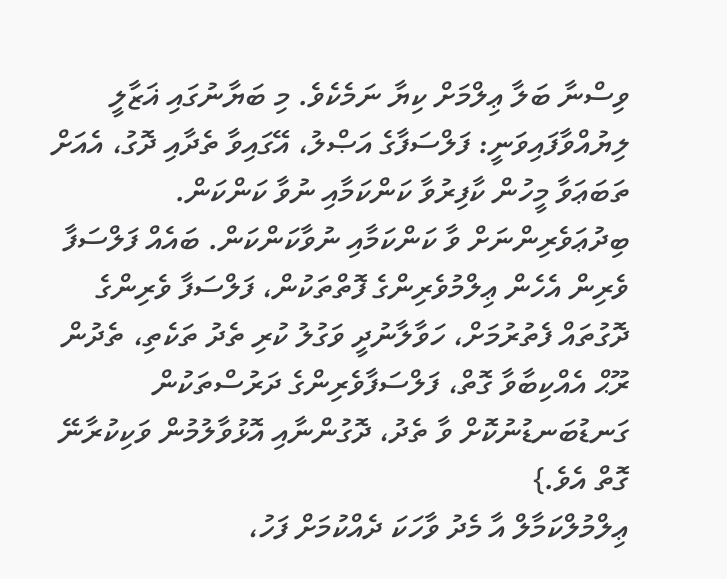ވިސްނާ ބަލާ ޢިލްމަށް ކިޔާ ނަމެކެވެ. މި ބަޔާނުގައި ޣަޒާލީ ލިޔުއްވާފައިވަނީ: ފަލްސަފާގެ އަޞްލު، އޭގައިވާ ތެދާއި ދޮގު، އެއަށް ތަބަޢަވާ މީހުން ކާފިރުވާ ކަންކަމާއި ނުވާ ކަންކަން. ބިދުޢަވެރިންނަށް ވާ ކަންކަމާއި ނުވާކަންކަން. ބައެއް ފަލްސަފާ ވެރިން އެހެން ޢިލްމުވެރިންގެ ފޮތްތަކުން، ފަލްސަފާ ވެރިންގެ ދޮގުތައް ފެތުރުމަށް، ހަވާލާނުދީ ވަގުލު ކުރި ތެދު ތަކެތި، ތެދުން ރޫޙް އެއްކިބާވާ ގޮތް، ފަލްސަފާވެރިންގެ ދަރުސްތަކުން ގަނޑުބަނޑުނުކޮށް ވާ ތެދު، ދޮގުންނާއި އޮޅުވާލުމުން ވަކިކުރާނޭ ގޮތް އެވެ.}
ޢިލްމުލްކަމާލް އާ މެދު ވާހަކަ ދެއްކުމަށް ފަހު،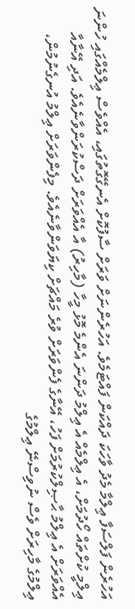އަހުރެން ފަލްސަފާ ޢިލްމާ މެދު ވާހަކަ ދައްކަން ފައްޓަމެވެ. އަހުރެންނަށް ވަރަށް ސާފުކޮށް އެނގޭގޮތުގައި، އެއްވެސް ޢިލްމެއްގައި ހުންނަ ޢިލްމީ ކުށްތައް ހޯދުމަށް، އެ ޢިލްމެއް އެ ޢިލްމު ދަންނަ އެންމެ މޮޅު މީހާ (މާހިރު) އާ އެއްވަރަށް ދަސްކުރަންވާނެއެވެ. އަދި އޭނާއާ އެއްވަރަށް އެ ޢިލްމު ޙާޞިލްކުރުމަށް ފަހު، އޭނާގެ ފެންވަރަށް ވުރެ މައްޗަށް ކިޔަވަންވާނެއެވެ. މިފެންވަރަށް ޢިލްމު އުނގެނުމުން، ޢިލްމުގެ މާހިރަށް ވެސް ނުވިސްނޭ ޢިލްމުގެ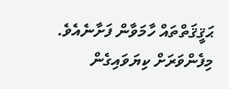ޙަޤީޤަތްތައް ހާމަވާން ފަށާނެއެވެ. މިފެންވަރަށް ކިޔަވައިގެން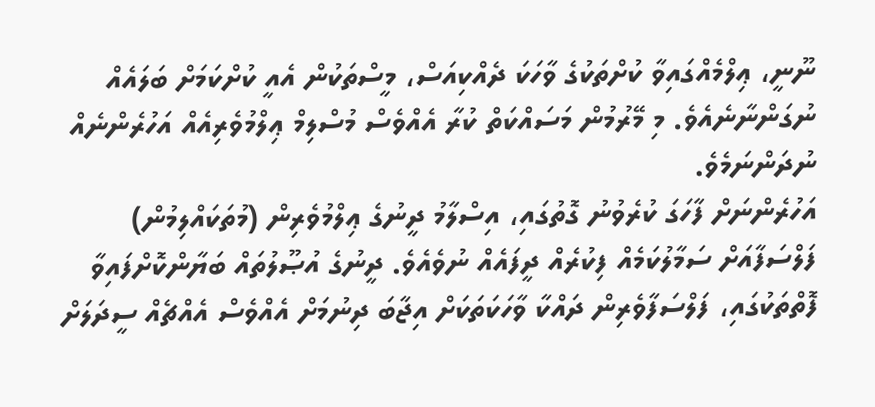ނޫނީ، ޢިލްމެއްގައިވާ ކުށްތަކުގެ ވާހަކަ ދެއްކިއަސް، މީސްތަކުން އެއީ ކުށްކަމަށް ބަލައެއް ނުގަންނާނެއެވެ. މި މޭރުމުން މަސައްކަތް ކުރާ އެއްވެސް މުސްލިމް ޢިލްމުވެރިއެއް އަހުރެންނެއް ނުދަންނަމެވެ.
އަހުރެންނަށް ފާހަގަ ކުރެވުނު ގޮތުގައި، އިސްލާމު ދީނުގެ ޢިލްމުވެރިން (މުތަކައްލިމުން) ފަލްސަފާއަށް ސަމާލުކަމެއް ފިކުރެއް ދީފައެއް ނުވެއެވެ. ދީނުގެ އުޞޫލުތައް ބަޔާންކޮށްފައިވާ ފޮތްތަކުގައި، ފަލްސަފާވެރިން ދައްކާ ވާހަކަތަކަށް އިޖާބަ ދިނުމަށް އެއްވެސް އެއްޗެއް ސީދަލަށް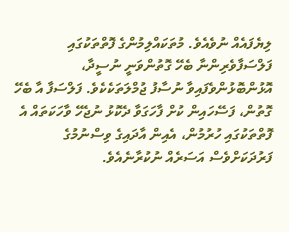ލިޔެފައެއް ނުވެއެވެ. މުތަކައްލިމުންގެ ފޮތްތަކުގައި ފަލްސަފާވެރިންނާ ބެހޭ ގޮތުންވަނީ ނުސީދާ، އޮޅުންބޮޅުންވެފައިވާ ނުސާފު ޖުމްލަތަކެކެވެ. ފަލްސަފާ އާ ބެހޭ ގޮތުން، ފަސޭހައިން ކުށް ފާހަގަވާ ދެކޮޅު ނުޖެހޭ ވާހަކަތައް އެ ފޮތްތަކުގައި ހުރުމުން، އެއިން އާދައިގެ ވިސްނުމުގެ ފަރުދަކަށްވެސް އަސަރެއް ނުކުރާނެއެވެ.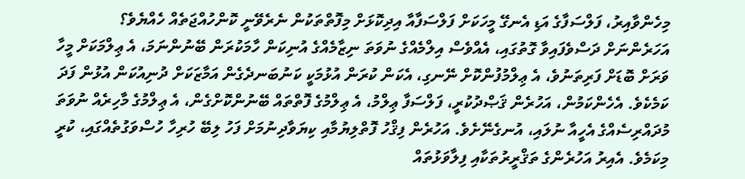މިހެންވާއިރު، ފަލްސަފާގެ އަޑި އެނގޭ މީހަކަށް ފަލްސަފާއާ އިދިކޮޅަށް މިފޮތްތަކުން ނެރެވޭނީ ކޮންހުއްޖަތެއް ހެއްޔެވެ؟
އަހަރެންނަށް ދަސްވެފައިވާ ގޮތުގައި، އެއްވެސް އިލްމެއްގެ ނުވަތަ ނިޒާމެއްގެ އުނިކަން ހާމަކުރަން ބޭނުންނަމަ، އެ ޢިލްމަކަށް މީހާ ވަރަށް ބޮޑަށް ފަރިތަނުވެ، އެ ޢިލްމުފުންކޮށް ނޭނގި، އެކަން ކުރަން އުޅުމަކީ ކަނުބަނދެގެން އަމާޒަކަށް ދުނިއުކަން އުޅުން ފަދަ ކަމެކެވެ. އެހެންކަމުން، އަހުރެން ޤަޞްދުކުރީ، ފަލްސަފާ ޢިލްމު، އެ ޢިލްމުގެ ފޮތްތައް ބޭނުންކޮށްގެން، އެ ޢިލްމުގެ މާހިރެއް ނުވަތަ މުދައްރިސެއްގެ އެހީއާ ނުލައި، އުނގެނޭށެވެ. އަހުރެން ފިޤްހު ފޮތްލިޔުމާއި ކިޔަވާދިނުމަށް ފަހު ލިބޭ ހުރިހާ ހުސްވަގުތެއްގައި، ކުރީ މިކަމެވެ. އެއިރު އަހުރެންގެ ތަޤްރީރުތަކާއި ފިލާވަޅުތައް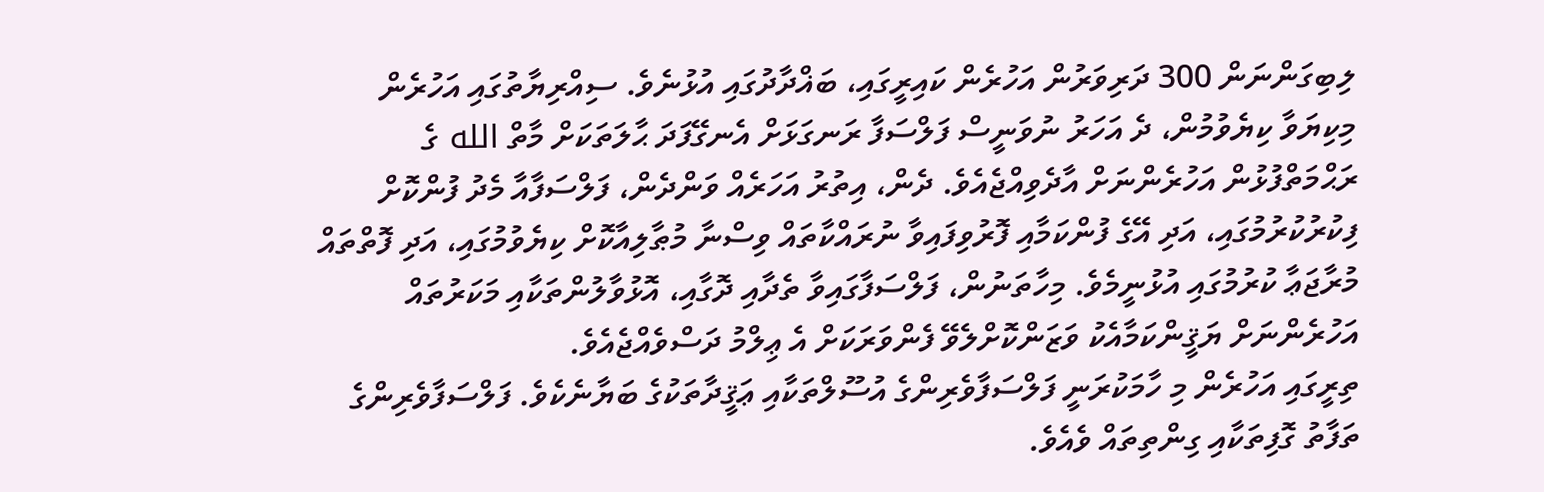ލިބިގަންނަން 300 ދަރިވަރުން އަހުރެން ކައިރީގައި، ބަޣްދާދުގައި އުޅުނެވެ. ސިއްރިޔާތުގައި އަހުރެން މިކިޔަވާ ކިޔެވުމުން، ދެ އަހަރު ނުވަނީސް ފަލްސަފާ ރަނގަޅަށް އެނގޭފަދަ ޙާލަތަކަށް މާތް الله ގެ ރަޙްމަތްފުޅުން އަހުރެންނަށް އާދެވިއްޖެއެވެ. ދެން، އިތުރު އަހަރެއް ވަންދެން، ފަލްސަފާއާ މެދު ފުންކޮށް ފިކުރުކުރުމުގައި، އަދި އޭގެ ފުންކަމާއި ފޮރުވިފައިވާ ނުރައްކާތައް ވިސްނާ މުޠާލިއާކޮށް ކިޔެވުމުގައި، އަދި ފޮތްތައް މުރާޖަޢާ ކުރުމުގައި އުޅުނީމެވެ. މިހާތަނުން، ފަލްސަފާގައިވާ ތެދާއި ދޮގާއި، އޮޅުވާލުންތަކާއި މަކަރުތައް އަހުރެންނަށް ޔަޤީންކަމާއެކު ވަޒަންކޮށްލެވޭ ފެންވަރަކަށް އެ ޢިލްމު ދަސްވެއްޖެއެވެ.
ތިރީގައި އަހުރެން މި ހާމަކުރަނީ ފަލްސަފާވެރިންގެ އުސޫލްތަކާއި ޢަޤީދާތަކުގެ ބަޔާނެކެވެ. ފަލްސަފާވެރިންގެ ތަފާތު ގޮފިތަކާއި ގިންތިތައް ވެއެވެ.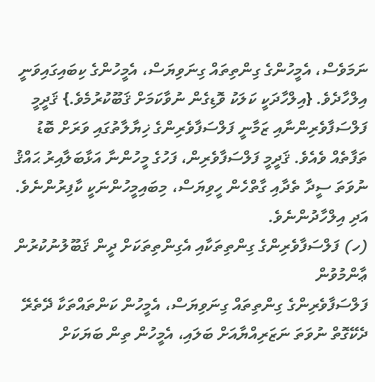ނަމަވެސް، އެމީހުންގެ ގިންތިތައް ގިނަވިޔަސް، އެމީހުންގެ ކިބައިގައިވަނީ އިލްހާދެވެ. {އިލްހާދަކީ ކަލަކު ވޮޑިގެން ނުވާކަމަށް ޤަބޫކުރުމެވެ.} ޤަދީމީ ފަލްސަފާވެރިންނާއި ޒަމާނީ ފަލްސަފާވެރިންގެ ޚިޔާލާތުގައި ވަރަށް ބޮޑު ތަފާތެއް ވެއެވެ. ޤަދީމީ ފަލްސަފާވެރިން، ފަހުގެ މީހުންނާ އަޅާބަލާއިރު ޙައްޤު ނުވަތަ ސީދާ ތެދާއި ގާތްހެން ހީވިޔަސް، މިބައިމީހުންނަކީ ކާފިރުންނެވެ. އަދި އިލްހާދުންނެވެ.
(ހ) ފަލްސަފާވެރިންގެ ގިންތިތަކާއި އެގިންތިތަކަށް ދީން ޤަބޫލުނުކުރުން ޢާންމުވުން
ފަލްސަފާވެރިންގެ ގިންތިތައް ގިނަވިޔަސް، އެމީހުން ކަންތައްތަކާ ދޭތެރޭ ދެކޭގޮތް ނުވަތަ ނަޒަރިއްޔާއަށް ބަލައި، އެމީހުން ތިން ބަޔަކަށް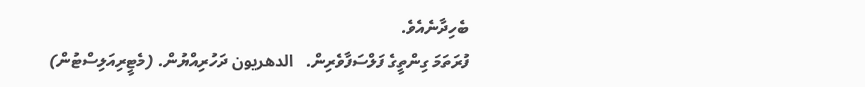ބެހިދާނެއެވެ.
ފުރަތަމަ ގިންތީގެ ފަލްސަފާވެރިން.   الدهريون ދަހުރިއްޔުން. (މެޓީރިއަލިސްޓުން)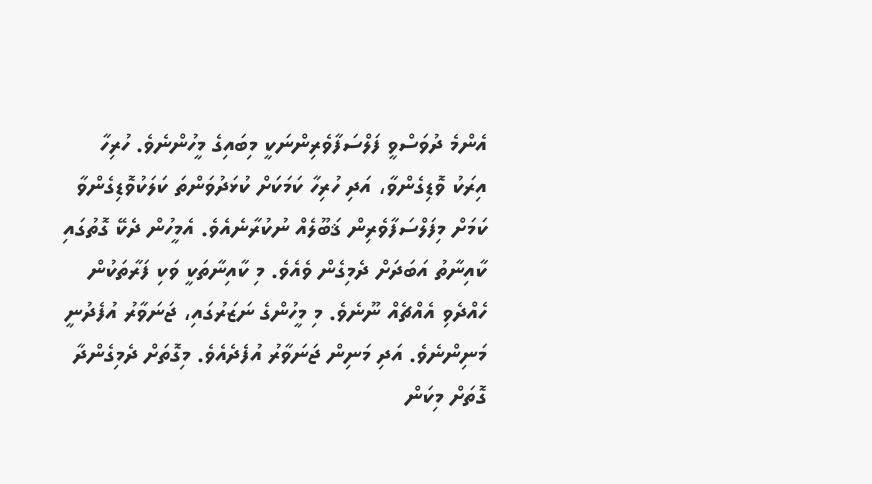އެންމެ ދުވަސްވީ ފަލްސަފާވެރިންނަކީ މިބައިގެ މީހުންނެވެ. ހުރިހާ އިރަކު ވޮޑިގެންވާ، އަދި ހުރިހާ ކަމަކަށް ކުޅަދުވަންތަ ކަލަކުވޮޑިގެންވާ ކަމަށް މިފަލްސަފާވެރިން ޤަބޫލެއް ނުކުރާނެއެވެ. އެމީހުން ދެކޭ ގޮތުގައި ކާއިނާތު އަބަދަށް ދެމިގެން ވެއެވެ. މި ކާއިނާތަކީ ވަކި ފަރާތަކުން ހެއްދެވި އެއްޗެއް ނޫނެވެ. މި މީހުންގެ ނަޒަރުގައި، ޖަނަވާރު އުފެދުނީ މަނިންނެވެ. އަދި މަނިން ޖަނަވާރު އުފެދެއެވެ. މިގޮތަށް ދެމިގެންދާ ގޮތަށް މިކަން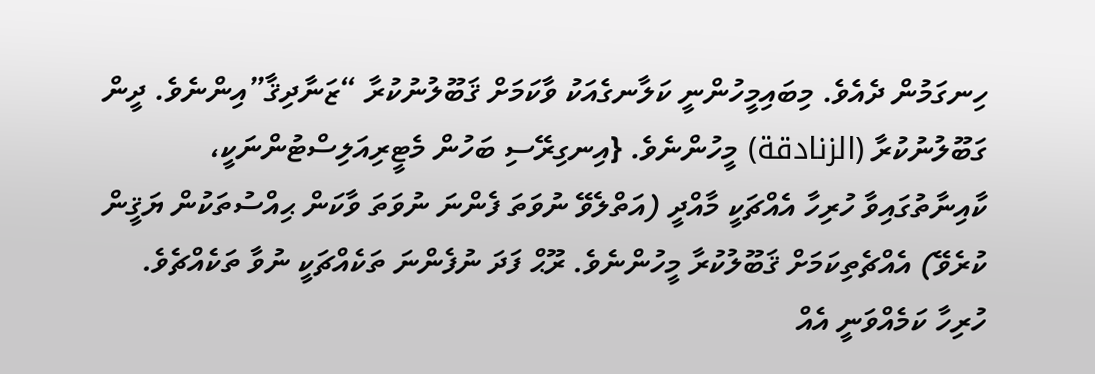ހިނގަމުން ދެއެވެ. މިބައިމީހުންނީ ކަލާނގެއަކު ވާކަމަށް ޤަބޫލުނުކުރާ “ޒަނާދިޤާ”އިންނެވެ. ދީން ގަބޫލުނުކުރާ (الزنادقة) މީހުންނެވެ. {އިނގިރޭސި ބަހުން މެޓީރިއަލިސްޓުންނަކީ، ކާއިނާތުގައިވާ ހުރިހާ އެއްޗަކީ މާއްދީ (އަތްލެވޭ ނުވަތަ ފެންނަ ނުވަތަ ވާކަން ޙިއްސުތަކުން ޔަޤީން ކުރެވޭ) އެއްޗެތިކަމަށް ޤަބޫލުކުރާ މީހުންނެވެ. ރޫޙް ފަދަ ނުފެންނަ ތަކެއްޗަކީ ނުވާ ތަކެއްޗެވެ. ހުރިހާ ކަމެއްވަނީ އެއް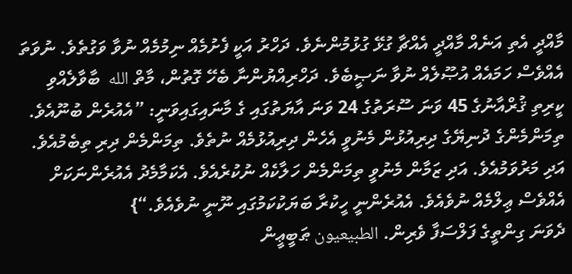މާއްދީ އެތި އަނެއް މާއްދީ އެއްޗާ ގުޅޭ ގުޅުމުންނެވެ. ދަހްރު އަކީ ފެށުމެއް ނިމުމެއް ނުވާ ވަގުތެވެ. ނުވަތަ އެއްވެސް ހަމައެއް އުޞޫލެއް ނުވާ ނަޞީބެވެ. ދަހްރިއްޔުންނާ ބެހޭ ގޮތުން، މާތް الله  ބާވާލެއްވި ކީރިތި ޤުރްއާނުގެ 45 ވަނަ ސޫރަތުގެ 24 ވަނަ އާޔަތުގައި ގެ މާނައިގައިވަނީ: ”އެއުރެން ބުނޫއެވެ. ތިމަންމެންގެ ދުނިޔޭގެ ދިރިއުޅުން މެނުވީ އެހެން ދިރިއުޅުމެއް ނުތެވެ. ތިމަންމެން ދިރި ތިބެމުއެވެ. އަދި މަރުވަމުއެވެ. އަދި ޒަމާން މެނުވީ ތިމަންމެން ހަލާކެއް ނުކުރެއެވެ. އެކަމާމެދު އެއުރެންނަކަށް އެއްވެސް ޢިލްމެއް ނުވެއެވެ. އެއުރެންނީ ހީކުރާ ބަޔަކުކަމުގައި ނޫނީ ނުވެއެވެ.“}
ދެވަނަ ގިންތީގެ ފަލްސަފާ ވެރިން. الطبيعيون ޠަބީޢީން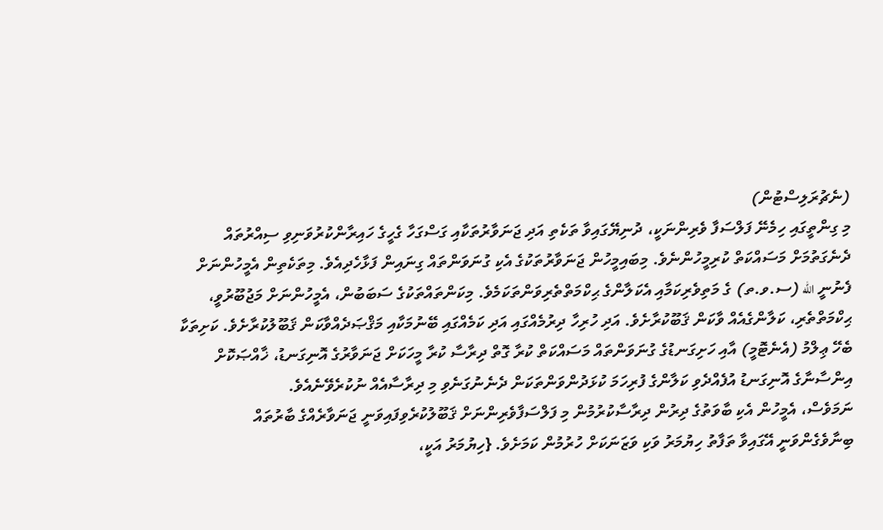(ނެޗުރަލިސްޓުން)
މި ގިންތީގައި ހިމެނޭ ފަލްސަފާ ވެރިންނަކީ، ދުނިޔޭގައިވާ ތަކެތި އަދި ޖަނަވާރުތަކާއި ގަސްގަހާ ގެހީގެ ހައިރާންކުރުވަނިވި ސިއްރުތައް ދެނެގަތުމަށް މަސައްކަތް ކުރިމީހުންނެވެ. މިބައިމީހުން ޖަނަވާރުތަކުގެ އެކި ގުނަވަންތައް ގިނައިން ފަޅާހެދިއެވެ. މިތަކެތިން އެމީހުންނަށް ފެނުނީ الله (ސ.ވ.ތ) ގެ މަތިވެރިކަމާއި އެކަލާންގެ ޙިކްމަތްތެރިވަންތަކަމެވެ. މިކަންތައްތަކުގެ ސަބަބުން، އެމީހުންނަށް މަޖުބޫރުވީ، ޙިކްމަތްތެރި، ކަލާންގެއެއް ވާކަން ޤަބޫކުރާށެވެ. އަދި ހުރިހާ ދިރުމެއްގައި އަދި ކަމެއްގައި ބޭނުމަކާއި މަޤްޞަދެއްވާކަން ޤަބޫލުކުރާށެވެ. ކަށިތަކާ ބެހޭ ޢިލްމު (އެނެޓޮމީ) އާއި ހަށިގަނޑުގެ ގުނަވަންތައް މަސައްކަތް ކުރާ ގޮތް ދިރާސާ ކުރާ މީހަކަށް ޖަނަވާރުގެ އޮނިގަނޑު، ޚާއްޞަކޮށް އިންސާނާގެ އޮނިގަނޑު އުފެއްދެވި ކަލާންގެ ފުރިހަމަ ކުޅަދުންވަންތަކަން ދެނެނުގަނެވި މި ދިރާސާއެއް ނުކުރެވޭނެއެވެ.
ނަމަވެސް، އެމީހުން އެކި ބާވަތުގެ ދިރުން ދިރާސާކުރުމުން މި ފަލްސަފާވެރިންނަށް ޤަބޫލުކުރެވިފައިވަނީ ޖަނަވާރެއްގެ ބާރުތައް ބިނާވެގެންވަނީ އޭގައިވާ ތަފާތު ހިޔުމަރު ވަކި ވަޒަނަކަށް ހުރުމުން ކަމަށެވެ. {ހިޔުމަރު އަކީ،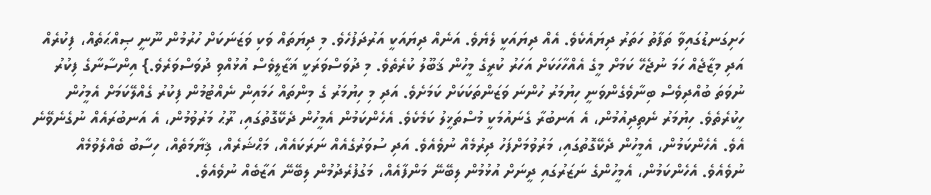ހަށިގަނޑުގައިވާ ތަފާތު ހަތަރު ދިޔައެކެވެ. އެއް ދިޔައަކީ ލެޔެވެ. އަނެއް ދިޔައަކީ އަރުދަފުހެވެ. މި ދިޔަތައް ވަކި ވަޒަނަކަށް ހުރުމުން ނޫނީ ޞިއްޙަތެއް، ފިކުރެއް އަދި މިޒާޖެއް ހަމަ ނުޖެހޭ ކަމަށް މީގެ އެއްހާހަކަށް އަހަރު ކުރީގެ މީހުން ޤަބޫލު ކުރެތެވެ. މި ދުވަސްވަރަކީ ޣަޒާލީވެސް އުޅުއްވި ދުވަސްވަރެވެ.} އިންސާނާގެ ފިކުރު ނުވަތަ ބުއްދިވެސް ބިނާވެގެންވަނީ ހިޔުމަރު ހުންނަ ވަޒަންތަކަކަށް ކަމަށެވެ. އަދި މި ހިޔުމަރު ގެ މިންތައް ހަމައިން ނެއްޓުމުން ފިކުރު ގެއްލޭކަމަށް އެމީހުން ހީކުރެތެވެ. ހިޔުމަރު ނެތިދިއުމުން، އެ އަނބުރާ ގެނައުމަކީ މުސްތަޚީލު ކަމެކެވެ. އެހެންކަމުން އެމީހުން ދެކޭގޮތުގައި، ރޫޙު މަރުވުމުން، އެ އަނބުރައެއް ނުގެނެވޭނެ އެވެ. އެހެންކަމުން، އެމީހުން ދެކޭގޮތުގައި، މަރުވުމަށްފަހު ދިރުމެއް ނުވެއެވެ. އަދި ސުވަރުގެއެއް ނަރަކައެއް، މަޙްޝަރެއް، ޤިޔާމަތެއް، ހިސާބު ބެއްލެވުމެއް ނުވެއެވެ. އެހެންކަމުން، އެމީހުންގެ ނަޒަރުގައި ދީނަށް އުޅުމުން ލިބޭނޭ މަންފާއެއް، މަގުފުރެދުމުން ލިބޭނޭ އަޒާބެއް ނުވެއެވެ.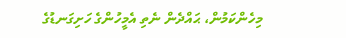މިހެންކަމުން، ޙައްދެން ނެތި އެމީހުންގެ ހަށިގަނޑުގެ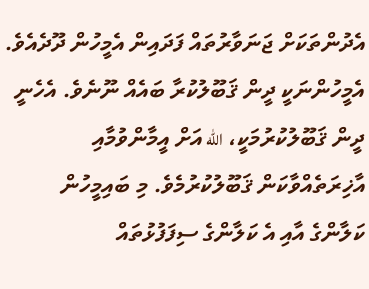އެދުންތަކަށް ޖަނަވާރުތައް ފަދައިން އެމީހުން ދޫދެއެވެ. އެމީހުންނަކީ ދީން ޤަބޫލުކުރާ ބައެއް ނޫނެވެ. އެހެނީ ދީން ޤަބޫލުކުރުމަކީ، الله އަށް އީމާންވުމާއި އާޚިރަތެއްވާކަން ޤަބޫލުކުރުމެވެ. މި ބައިމީހުން ކަލާންގެ އާއި އެ ކަލާންގެ ސިފަފުޅުތައް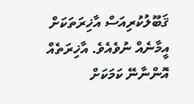ޤަބޫލުކުރިއަސް އާޚިރަތަކަށް އީމާނެއް ނުވެއެވެ. އާޚިރަތެއް އޮންނާނޭ ކަމަކަށް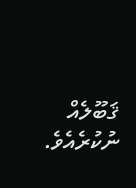ޤަބޫލެއް ނުކުރެއެވެ.